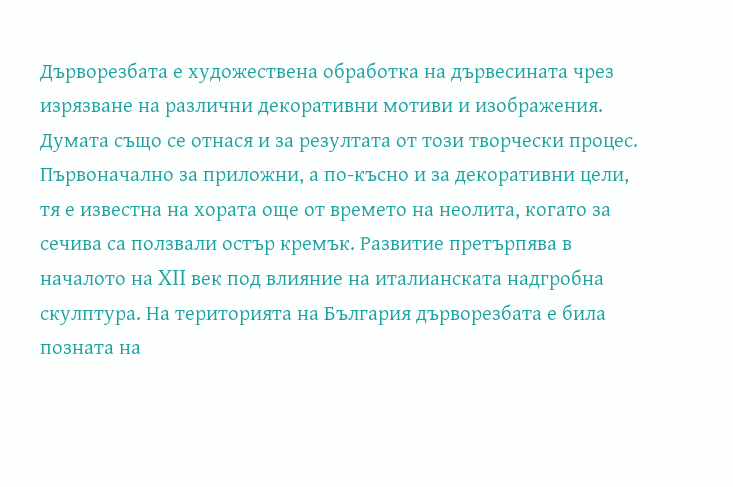Дърворезбата е художествена обработка на дървесината чрез изрязване на различни декоративни мотиви и изображения. Думата също се отнася и за резултата от този творчески процес.
Първоначално за приложни, а по-късно и за декоративни цели, тя е известна на хората още от времето на неолита, когато за сечива са ползвали остър кремък. Развитие претърпява в началото на XII век под влияние на италианската надгробна скулптура. На територията на България дърворезбата е била позната на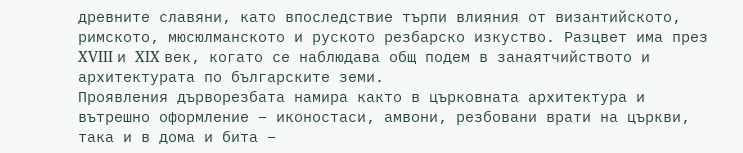древните славяни, като впоследствие търпи влияния от византийското, римското, мюсюлманското и руското резбарско изкуство. Разцвет има през XVIII и XIX век, когато се наблюдава общ подем в занаятчийството и архитектурата по българските земи.
Проявления дърворезбата намира както в църковната архитектура и вътрешно оформление – иконостаси, амвони, резбовани врати на църкви, така и в дома и бита –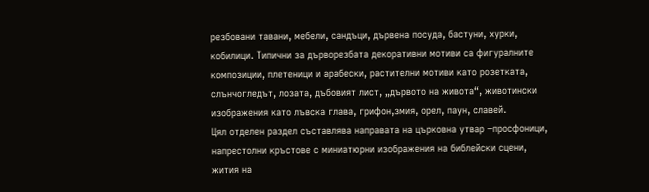резбовани тавани, мебели, сандъци, дървена посуда, бастуни, хурки, кобилици. Типични за дърворезбата декоративни мотиви са фигуралните композиции, плетеници и арабески, растителни мотиви като розетката, слънчогледът, лозата, дъбовият лист, „дървото на живота“, животински изображения като лъвска глава, грифон,змия, орел, паун, славей.
Цял отделен раздел съставлява направата на църковна утвар –просфоници, напрестолни кръстове с миниатюрни изображения на библейски сцени, жития на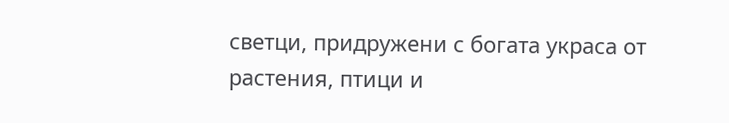светци, придружени с богата украса от растения, птици и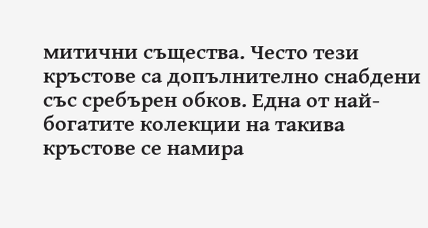митични същества. Често тези кръстове са допълнително снабдени със сребърен обков. Една от най-богатите колекции на такива кръстове се намира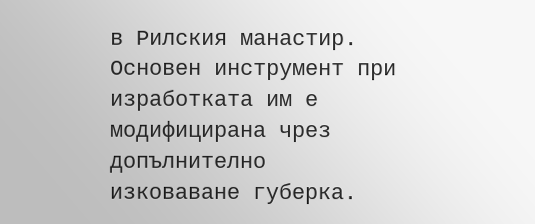в Рилския манастир. Основен инструмент при изработката им е модифицирана чрез допълнително изковаване губерка.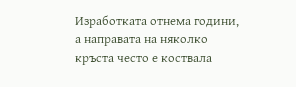Изработката отнема години, а направата на няколко кръста често е коствала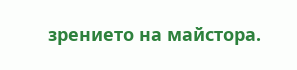зрението на майстора.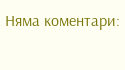Няма коментари: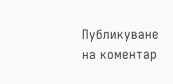Публикуване на коментар